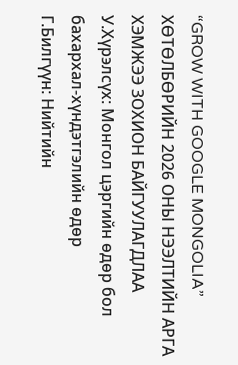“GROW WITH GOOGLE MONGOLIA” ХӨТӨЛБӨРИЙН 2026 ОНЫ НЭЭЛТИЙН АРГА ХЭМЖЭЭ ЗОХИОН БАЙГУУЛАГДЛАА
У.Хүрэлсүх: Монгол цэргийн өдөр бол бахархал-хүндэтгэлийн өдөр
Г.Билгүүн: Нийтийн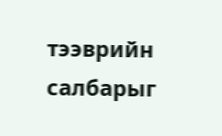тээврийн салбарыг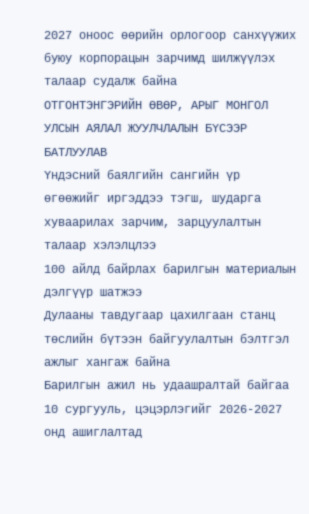2027 оноос өөрийн орлогоор санхүүжих буюу корпорацын зарчимд шилжүүлэх талаар судалж байна
ОТГОНТЭНГЭРИЙН ӨВӨР, АРЫГ МОНГОЛ УЛСЫН АЯЛАЛ ЖУУЛЧЛАЛЫН БҮСЭЭР БАТЛУУЛАВ
Үндэсний баялгийн сангийн үр өгөөжийг иргэддээ тэгш, шударга хуваарилах зарчим, зарцуулалтын талаар хэлэлцлээ
100 айлд байрлах барилгын материалын дэлгүүр шатжээ
Дулааны тавдугаар цахилгаан станц төслийн бүтээн байгуулалтын бэлтгэл ажлыг хангаж байна
Барилгын ажил нь удаашралтай байгаа 10 сургууль, цэцэрлэгийг 2026-2027 онд ашиглалтад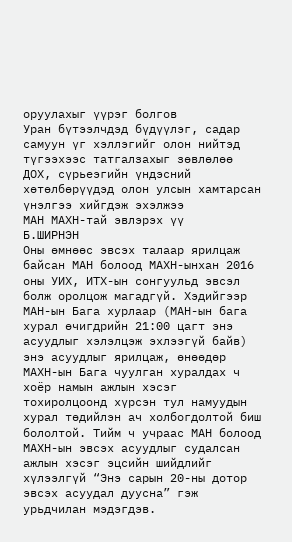оруулахыг үүрэг болгов
Уран бүтээлчдэд бүдүүлэг, садар самуун үг хэллэгийг олон нийтэд түгээхээс татгалзахыг зөвлөлөө
ДОХ, сүрьеэгийн үндэсний хөтөлбөрүүдэд олон улсын хамтарсан үнэлгээ хийгдэж эхэлжээ
МАН МАХН-тай эвлэрэх үү
Б.ШИРНЭН
Оны өмнөөс эвсэх талаар ярилцаж байсан МАН болоод МАХН-ынхан 2016 оны УИХ, ИТХ-ын сонгуульд эвсэл болж оролцож магадгүй. Хэдийгээр МАН-ын Бага хурлаар (МАН-ын бага хурал өчигдрийн 21:00 цагт энэ асуудлыг хэлэлцэж эхлээгүй байв) энэ асуудлыг ярилцаж, өнөөдөр МАХН-ын Бага чуулган хуралдах ч хоёр намын ажлын хэсэг тохиролцоонд хүрсэн тул намуудын хурал төдийлэн ач холбогдолтой биш бололтой. Тийм ч учраас МАН болоод МАХН-ын эвсэх асуудлыг судалсан ажлын хэсэг эцсийн шийдлийг хүлээлгүй “Энэ сарын 20-ны дотор эвсэх асуудал дуусна” гэж урьдчилан мэдэгдэв.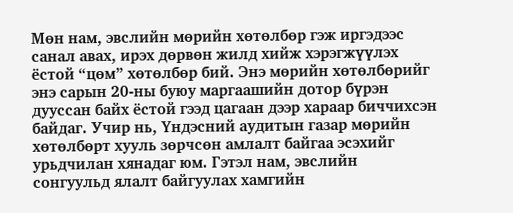Мөн нам, эвслийн мөрийн хөтөлбөр гэж иргэдээс санал авах, ирэх дөрвөн жилд хийж хэрэгжүүлэх ёстой “цөм” хөтөлбөр бий. Энэ мөрийн хөтөлбөрийг энэ сарын 20-ны буюу маргаашийн дотор бүрэн дууссан байх ёстой гээд цагаан дээр хараар биччихсэн байдаг. Учир нь, Үндэсний аудитын газар мөрийн хөтөлбөрт хууль зөрчсөн амлалт байгаа эсэхийг урьдчилан хянадаг юм. Гэтэл нам, эвслийн сонгуульд ялалт байгуулах хамгийн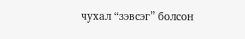чухал “зэвсэг” болсон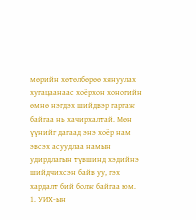мөрийн хөтөлбөрөө хянуулах хугацаанаас хоёрхон хоногийн өмнө нэгдэх шийдвэр гаргаж байгаа нь хачирхалтай. Мөн үүнийг дагаад энэ хоёр нам эвсэх асуудлаа намын удирдлагын түвшинд хэдийнэ шийдчихсэн байв уу, гэх хардалт бий болж байгаа юм.
1. УИХ-ын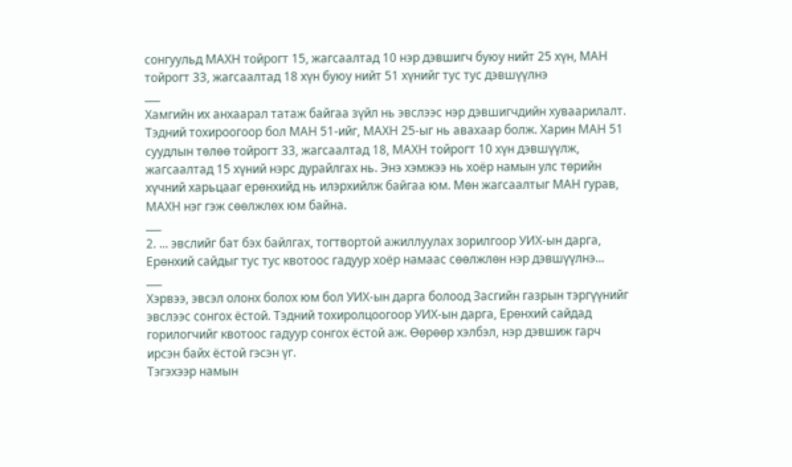сонгуульд МАХН тойрогт 15, жагсаалтад 10 нэр дэвшигч буюу нийт 25 хүн, МАН тойрогт 33, жагсаалтад 18 хүн буюу нийт 51 хүнийг тус тус дэвшүүлнэ
___
Хамгийн их анхаарал татаж байгаа зүйл нь эвслээс нэр дэвшигчдийн хуваарилалт. Тэдний тохироогоор бол МАН 51-ийг, МАХН 25-ыг нь авахаар болж. Харин МАН 51 суудлын төлөө тойрогт 33, жагсаалтад 18, МАХН тойрогт 10 хүн дэвшүүлж, жагсаалтад 15 хүний нэрс дурайлгах нь. Энэ хэмжээ нь хоёр намын улс төрийн хүчний харьцааг ерөнхийд нь илэрхийлж байгаа юм. Мөн жагсаалтыг МАН гурав, МАХН нэг гэж сөөлжлөх юм байна.
___
2. ... эвслийг бат бэх байлгах, тогтвортой ажиллуулах зорилгоор УИХ-ын дарга, Ерөнхий сайдыг тус тус квотоос гадуур хоёр намаас сөөлжлөн нэр дэвшүүлнэ...
___
Хэрвээ, эвсэл олонх болох юм бол УИХ-ын дарга болоод Засгийн газрын тэргүүнийг эвслээс сонгох ёстой. Тэдний тохиролцоогоор УИХ-ын дарга, Ерөнхий сайдад горилогчийг квотоос гадуур сонгох ёстой аж. Өөрөөр хэлбэл, нэр дэвшиж гарч ирсэн байх ёстой гэсэн үг.
Тэгэхээр намын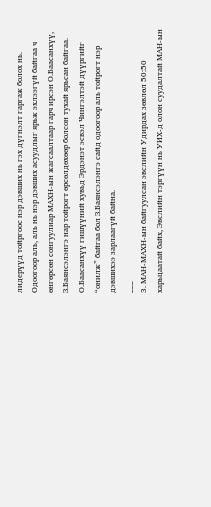лидерүүд тойргоос нэр дэвших нь гэх дүгнэлт гаргаж болох нь. Одоогоор аль, аль нь нэр дэвших асуудлыг ярьж эхлээгүй байгаа ч өнгөрсөн сонгуулиар МАХН-ын жагсаалтаар гарч ирсэн О.Баасанхүү, З.Баянсэлэнгэ нар тойрогт өрсөлдөхөөр болсон тухай ярьсан байгаа. О.Баасанхүү гишүүний хувьд Эрдэнэт эсвэл Чингэлтэй дүүргийг “онилж” байгаа бол З.Баянсэлэнгэ сайд одоогоор аль тойрогт нэр дэвшихээ зарлаагүй байна.
___
3. МАН-МАХН-ын байгуулсан эвслийн Удирдах зөвлөл 50:50 харьцаатай байх, Эвслийн тэргүүн нь УИХ-д олон суудалтай МАН-ын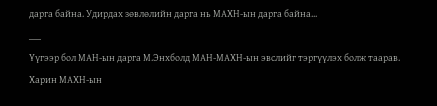дарга байна. Удирдах зөвлөлийн дарга нь МАХН-ын дарга байна...
___
Үүгээр бол МАН-ын дарга М.Энхболд МАН-МАХН-ын эвслийг тэргүүлэх болж таарав. Харин МАХН-ын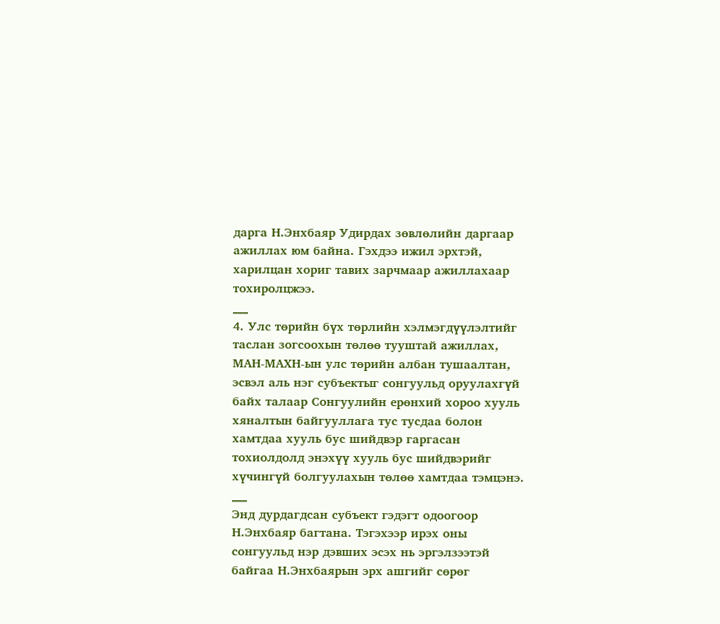дарга Н.Энхбаяр Удирдах зөвлөлийн даргаар ажиллах юм байна. Гэхдээ ижил эрхтэй, харилцан хориг тавих зарчмаар ажиллахаар тохиролцжээ.
___
4. Улс төрийн бүх төрлийн хэлмэгдүүлэлтийг таслан зогсоохын төлөө тууштай ажиллах, МАН-МАХН-ын улс төрийн албан тушаалтан, эсвэл аль нэг субъектыг сонгуульд оруулахгүй байх талаар Сонгуулийн ерөнхий хороо хууль хяналтын байгууллага тус тусдаа болон хамтдаа хууль бус шийдвэр гаргасан тохиолдолд энэхүү хууль бус шийдвэрийг хүчингүй болгуулахын төлөө хамтдаа тэмцэнэ.
___
Энд дурдагдсан субъект гэдэгт одоогоор Н.Энхбаяр багтана. Тэгэхээр ирэх оны сонгуульд нэр дэвших эсэх нь эргэлзээтэй байгаа Н.Энхбаярын эрх ашгийг сөрөг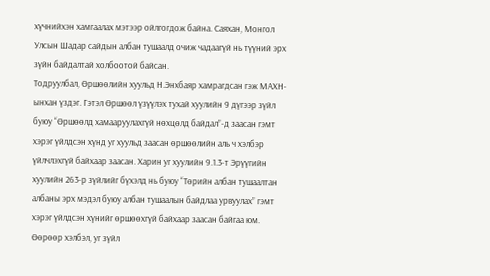хүчнийхэн хамгаалах мэтээр ойлгогдож байна. Саяхан, Монгол Улсын Шадар сайдын албан тушаалд очиж чадаагүй нь түүний эрх зүйн байдалтай холбоотой байсан.
Тодруулбал, Өршөөлийн хуульд Н.Энхбаяр хамрагдсан гэж МАХН-ынхан үздэг. Гэтэл Өршөөл үзүүлэх тухай хуулийн 9 дүгээр зүйл буюу “Өршөөлд хамааруулахгүй нөхцөлд байдал”-д заасан гэмт хэрэг үйлдсэн хүнд уг хуульд заасан өршөөлийн аль ч хэлбэр үйлчлэхгүй байхаар заасан. Харин уг хуулийн 9.1.3-т Эрүүгийн хуулийн 263-р зүйлийг бүхэлд нь буюу “Төрийн албан тушаалтан албаны эрх мэдэл буюу албан тушаалын байдлаа урвуулах” гэмт хэрэг үйлдсэн хүнийг өршөөхгүй байхаар заасан байгаа юм. Өөрөөр хэлбэл, уг зүйл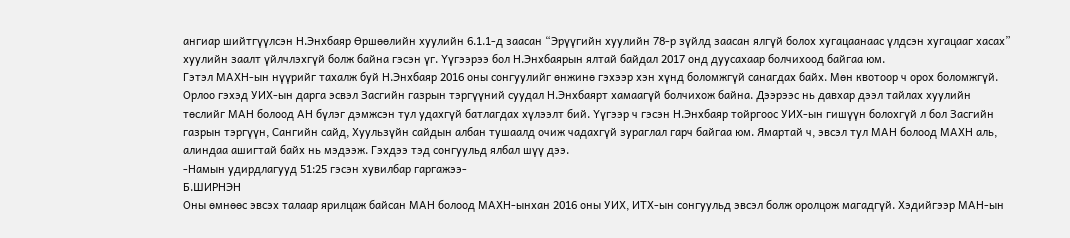ангиар шийтгүүлсэн Н.Энхбаяр Өршөөлийн хуулийн 6.1.1-д заасан “Эрүүгийн хуулийн 78-р зүйлд заасан ялгүй болох хугацаанаас үлдсэн хугацааг хасах” хуулийн заалт үйлчлэхгүй болж байна гэсэн үг. Үүгээрээ бол Н.Энхбаярын ялтай байдал 2017 онд дуусахаар болчихоод байгаа юм.
Гэтэл МАХН-ын нүүрийг тахалж буй Н.Энхбаяр 2016 оны сонгуулийг өнжинө гэхээр хэн хүнд боломжгүй санагдах байх. Мөн квотоор ч орох боломжгүй. Орлоо гэхэд УИХ-ын дарга эсвэл Засгийн газрын тэргүүний суудал Н.Энхбаярт хамаагүй болчихож байна. Дээрээс нь давхар дээл тайлах хуулийн төслийг МАН болоод АН бүлэг дэмжсэн тул удахгүй батлагдах хүлээлт бий. Үүгээр ч гэсэн Н.Энхбаяр тойргоос УИХ-ын гишүүн болохгүй л бол Засгийн газрын тэргүүн, Сангийн сайд, Хуульзүйн сайдын албан тушаалд очиж чадахгүй зураглал гарч байгаа юм. Ямартай ч, эвсэл тул МАН болоод МАХН аль, алиндаа ашигтай байх нь мэдээж. Гэхдээ тэд сонгуульд ялбал шүү дээ.
-Намын удирдлагууд 51:25 гэсэн хувилбар гаргажээ-
Б.ШИРНЭН
Оны өмнөөс эвсэх талаар ярилцаж байсан МАН болоод МАХН-ынхан 2016 оны УИХ, ИТХ-ын сонгуульд эвсэл болж оролцож магадгүй. Хэдийгээр МАН-ын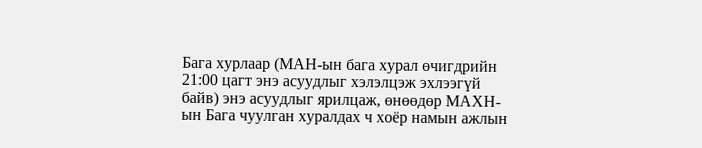Бага хурлаар (МАН-ын бага хурал өчигдрийн 21:00 цагт энэ асуудлыг хэлэлцэж эхлээгүй байв) энэ асуудлыг ярилцаж, өнөөдөр МАХН-ын Бага чуулган хуралдах ч хоёр намын ажлын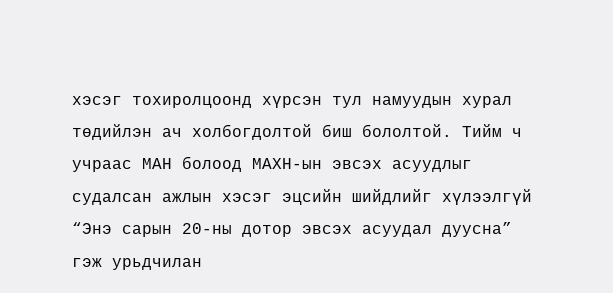хэсэг тохиролцоонд хүрсэн тул намуудын хурал төдийлэн ач холбогдолтой биш бололтой. Тийм ч учраас МАН болоод МАХН-ын эвсэх асуудлыг судалсан ажлын хэсэг эцсийн шийдлийг хүлээлгүй “Энэ сарын 20-ны дотор эвсэх асуудал дуусна” гэж урьдчилан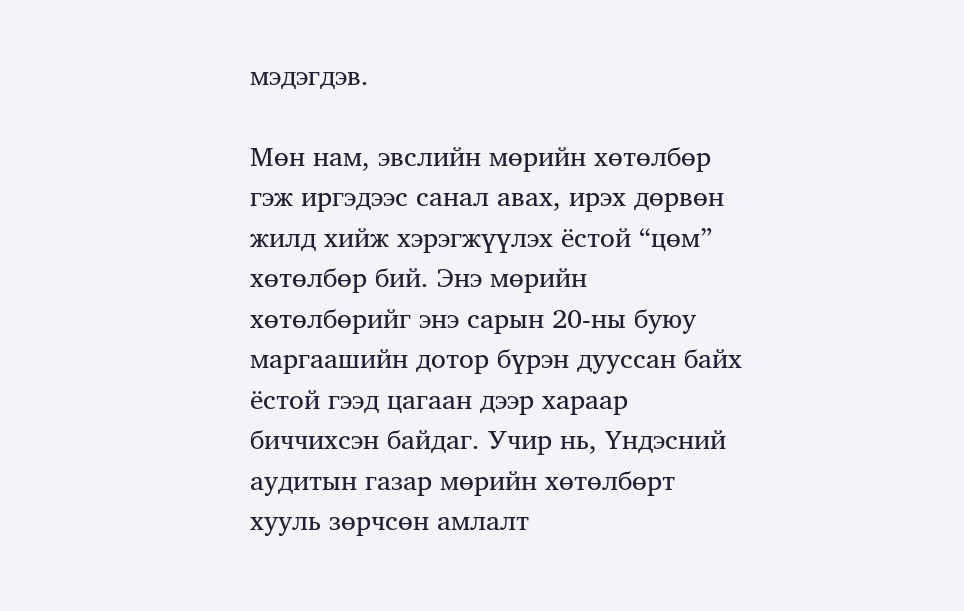мэдэгдэв.

Мөн нам, эвслийн мөрийн хөтөлбөр гэж иргэдээс санал авах, ирэх дөрвөн жилд хийж хэрэгжүүлэх ёстой “цөм” хөтөлбөр бий. Энэ мөрийн хөтөлбөрийг энэ сарын 20-ны буюу маргаашийн дотор бүрэн дууссан байх ёстой гээд цагаан дээр хараар биччихсэн байдаг. Учир нь, Үндэсний аудитын газар мөрийн хөтөлбөрт хууль зөрчсөн амлалт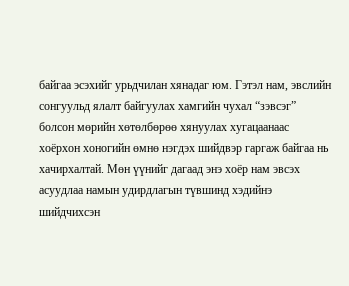байгаа эсэхийг урьдчилан хянадаг юм. Гэтэл нам, эвслийн сонгуульд ялалт байгуулах хамгийн чухал “зэвсэг” болсон мөрийн хөтөлбөрөө хянуулах хугацаанаас хоёрхон хоногийн өмнө нэгдэх шийдвэр гаргаж байгаа нь хачирхалтай. Мөн үүнийг дагаад энэ хоёр нам эвсэх асуудлаа намын удирдлагын түвшинд хэдийнэ шийдчихсэн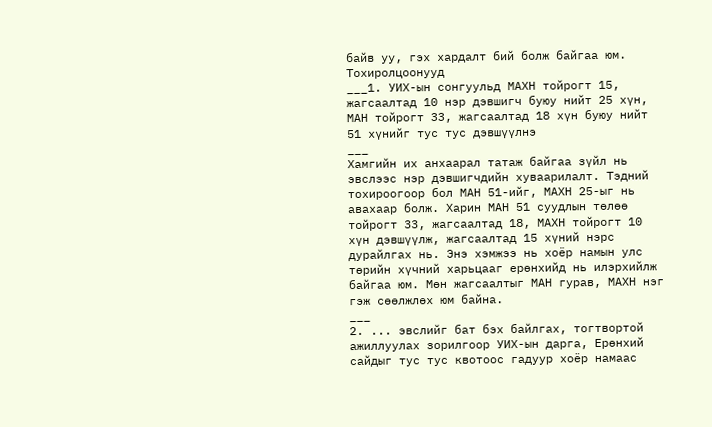байв уу, гэх хардалт бий болж байгаа юм.
Тохиролцоонууд
___1. УИХ-ын сонгуульд МАХН тойрогт 15, жагсаалтад 10 нэр дэвшигч буюу нийт 25 хүн, МАН тойрогт 33, жагсаалтад 18 хүн буюу нийт 51 хүнийг тус тус дэвшүүлнэ
___
Хамгийн их анхаарал татаж байгаа зүйл нь эвслээс нэр дэвшигчдийн хуваарилалт. Тэдний тохироогоор бол МАН 51-ийг, МАХН 25-ыг нь авахаар болж. Харин МАН 51 суудлын төлөө тойрогт 33, жагсаалтад 18, МАХН тойрогт 10 хүн дэвшүүлж, жагсаалтад 15 хүний нэрс дурайлгах нь. Энэ хэмжээ нь хоёр намын улс төрийн хүчний харьцааг ерөнхийд нь илэрхийлж байгаа юм. Мөн жагсаалтыг МАН гурав, МАХН нэг гэж сөөлжлөх юм байна.
___
2. ... эвслийг бат бэх байлгах, тогтвортой ажиллуулах зорилгоор УИХ-ын дарга, Ерөнхий сайдыг тус тус квотоос гадуур хоёр намаас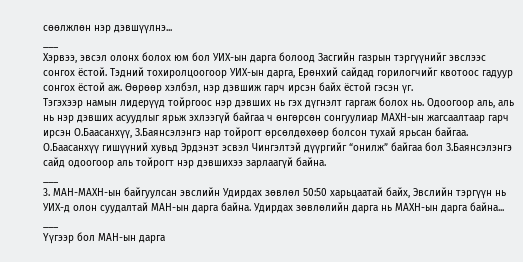сөөлжлөн нэр дэвшүүлнэ...
___
Хэрвээ, эвсэл олонх болох юм бол УИХ-ын дарга болоод Засгийн газрын тэргүүнийг эвслээс сонгох ёстой. Тэдний тохиролцоогоор УИХ-ын дарга, Ерөнхий сайдад горилогчийг квотоос гадуур сонгох ёстой аж. Өөрөөр хэлбэл, нэр дэвшиж гарч ирсэн байх ёстой гэсэн үг.
Тэгэхээр намын лидерүүд тойргоос нэр дэвших нь гэх дүгнэлт гаргаж болох нь. Одоогоор аль, аль нь нэр дэвших асуудлыг ярьж эхлээгүй байгаа ч өнгөрсөн сонгуулиар МАХН-ын жагсаалтаар гарч ирсэн О.Баасанхүү, З.Баянсэлэнгэ нар тойрогт өрсөлдөхөөр болсон тухай ярьсан байгаа. О.Баасанхүү гишүүний хувьд Эрдэнэт эсвэл Чингэлтэй дүүргийг “онилж” байгаа бол З.Баянсэлэнгэ сайд одоогоор аль тойрогт нэр дэвшихээ зарлаагүй байна.
___
3. МАН-МАХН-ын байгуулсан эвслийн Удирдах зөвлөл 50:50 харьцаатай байх, Эвслийн тэргүүн нь УИХ-д олон суудалтай МАН-ын дарга байна. Удирдах зөвлөлийн дарга нь МАХН-ын дарга байна...
___
Үүгээр бол МАН-ын дарга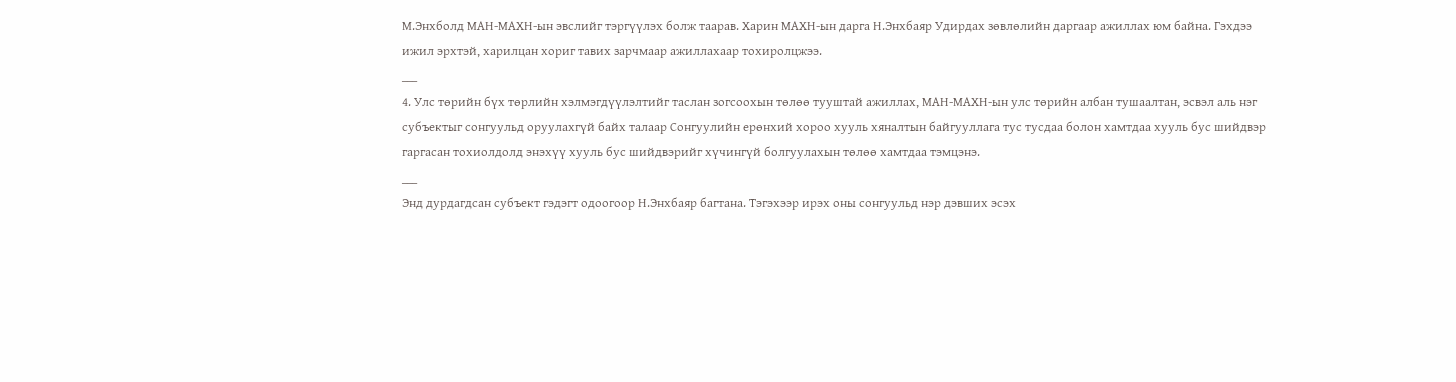М.Энхболд МАН-МАХН-ын эвслийг тэргүүлэх болж таарав. Харин МАХН-ын дарга Н.Энхбаяр Удирдах зөвлөлийн даргаар ажиллах юм байна. Гэхдээ ижил эрхтэй, харилцан хориг тавих зарчмаар ажиллахаар тохиролцжээ.
___
4. Улс төрийн бүх төрлийн хэлмэгдүүлэлтийг таслан зогсоохын төлөө тууштай ажиллах, МАН-МАХН-ын улс төрийн албан тушаалтан, эсвэл аль нэг субъектыг сонгуульд оруулахгүй байх талаар Сонгуулийн ерөнхий хороо хууль хяналтын байгууллага тус тусдаа болон хамтдаа хууль бус шийдвэр гаргасан тохиолдолд энэхүү хууль бус шийдвэрийг хүчингүй болгуулахын төлөө хамтдаа тэмцэнэ.
___
Энд дурдагдсан субъект гэдэгт одоогоор Н.Энхбаяр багтана. Тэгэхээр ирэх оны сонгуульд нэр дэвших эсэх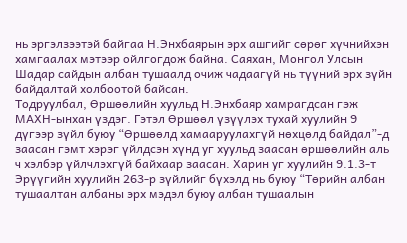нь эргэлзээтэй байгаа Н.Энхбаярын эрх ашгийг сөрөг хүчнийхэн хамгаалах мэтээр ойлгогдож байна. Саяхан, Монгол Улсын Шадар сайдын албан тушаалд очиж чадаагүй нь түүний эрх зүйн байдалтай холбоотой байсан.
Тодруулбал, Өршөөлийн хуульд Н.Энхбаяр хамрагдсан гэж МАХН-ынхан үздэг. Гэтэл Өршөөл үзүүлэх тухай хуулийн 9 дүгээр зүйл буюу “Өршөөлд хамааруулахгүй нөхцөлд байдал”-д заасан гэмт хэрэг үйлдсэн хүнд уг хуульд заасан өршөөлийн аль ч хэлбэр үйлчлэхгүй байхаар заасан. Харин уг хуулийн 9.1.3-т Эрүүгийн хуулийн 263-р зүйлийг бүхэлд нь буюу “Төрийн албан тушаалтан албаны эрх мэдэл буюу албан тушаалын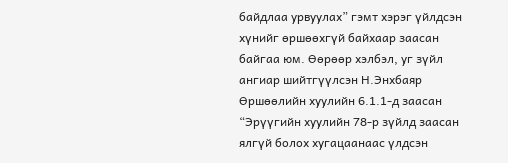байдлаа урвуулах” гэмт хэрэг үйлдсэн хүнийг өршөөхгүй байхаар заасан байгаа юм. Өөрөөр хэлбэл, уг зүйл ангиар шийтгүүлсэн Н.Энхбаяр Өршөөлийн хуулийн 6.1.1-д заасан “Эрүүгийн хуулийн 78-р зүйлд заасан ялгүй болох хугацаанаас үлдсэн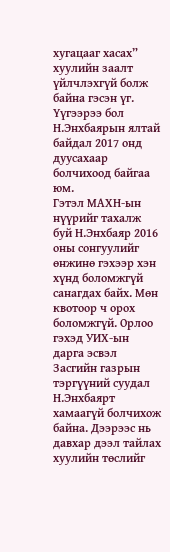хугацааг хасах” хуулийн заалт үйлчлэхгүй болж байна гэсэн үг. Үүгээрээ бол Н.Энхбаярын ялтай байдал 2017 онд дуусахаар болчихоод байгаа юм.
Гэтэл МАХН-ын нүүрийг тахалж буй Н.Энхбаяр 2016 оны сонгуулийг өнжинө гэхээр хэн хүнд боломжгүй санагдах байх. Мөн квотоор ч орох боломжгүй. Орлоо гэхэд УИХ-ын дарга эсвэл Засгийн газрын тэргүүний суудал Н.Энхбаярт хамаагүй болчихож байна. Дээрээс нь давхар дээл тайлах хуулийн төслийг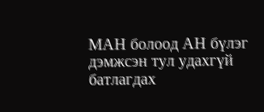МАН болоод АН бүлэг дэмжсэн тул удахгүй батлагдах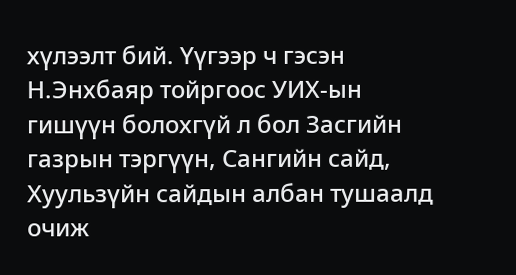хүлээлт бий. Үүгээр ч гэсэн Н.Энхбаяр тойргоос УИХ-ын гишүүн болохгүй л бол Засгийн газрын тэргүүн, Сангийн сайд, Хуульзүйн сайдын албан тушаалд очиж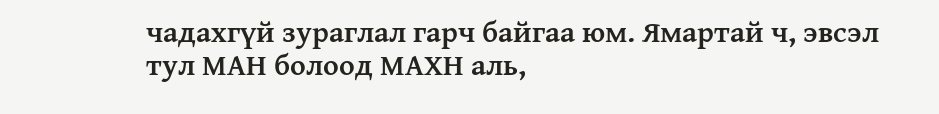чадахгүй зураглал гарч байгаа юм. Ямартай ч, эвсэл тул МАН болоод МАХН аль,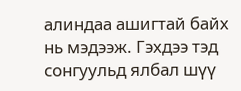алиндаа ашигтай байх нь мэдээж. Гэхдээ тэд сонгуульд ялбал шүү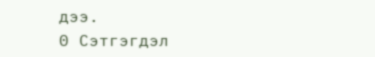дээ.
0 Сэтгэгдэл